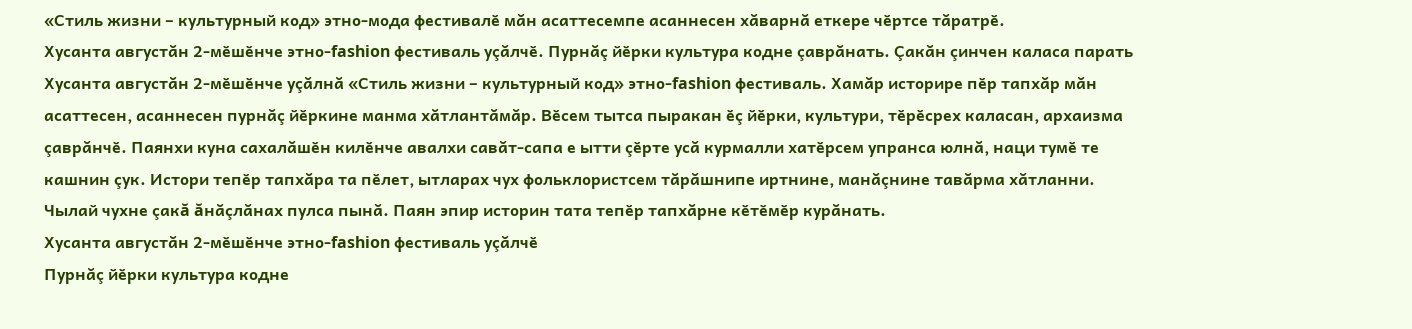«Стиль жизни – культурный код» этно-мода фестивалӗ мăн асаттесемпе асаннесен хăварнă еткере чӗртсе тăратрӗ.
Хусанта августăн 2-мӗшӗнче этно-fashion фестиваль уçăлчӗ. Пурнăç йӗрки культура кодне çаврăнать. Çакăн çинчен каласа парать Хусанта августăн 2-мӗшӗнче уçăлнă «Стиль жизни – культурный код» этно-fashion фестиваль. Хамăр историре пӗр тапхăр мăн асаттесен, асаннесен пурнăç йӗркине манма хăтлантăмăр. Вӗсем тытса пыракан ӗç йӗрки, культури, тӗрӗсрех каласан, архаизма çаврăнчӗ. Паянхи куна сахалăшӗн килӗнче авалхи савăт-сапа е ытти çӗрте усă курмалли хатӗрсем упранса юлнă, наци тумӗ те кашнин çук. Истори тепӗр тапхăра та пӗлет, ытларах чух фольклористсем тăрăшнипе иртнине, манăçнине тавăрма хăтланни. Чылай чухне çакă ăнăçлăнах пулса пынă. Паян эпир историн тата тепӗр тапхăрне кӗтӗмӗр курăнать.
Хусанта августăн 2-мӗшӗнче этно-fashion фестиваль уçăлчӗ
Пурнăç йӗрки культура кодне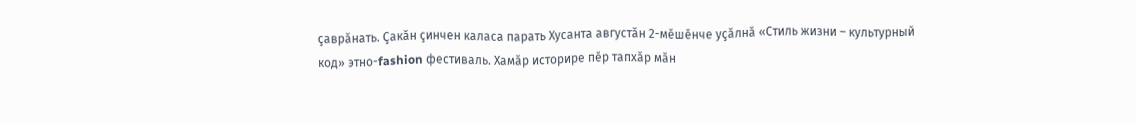çаврăнать. Çакăн çинчен каласа парать Хусанта августăн 2-мӗшӗнче уçăлнă «Стиль жизни – культурный код» этно-fashion фестиваль. Хамăр историре пӗр тапхăр мăн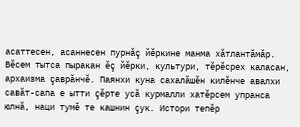асаттесен, асаннесен пурнăç йӗркине манма хăтлантăмăр. Вӗсем тытса пыракан ӗç йӗрки, культури, тӗрӗсрех каласан, архаизма çаврăнчӗ. Паянхи куна сахалăшӗн килӗнче авалхи савăт-сапа е ытти çӗрте усă курмалли хатӗрсем упранса юлнă, наци тумӗ те кашнин çук. Истори тепӗр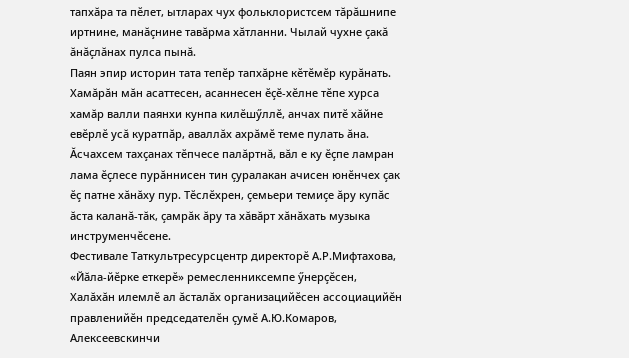тапхăра та пӗлет, ытларах чух фольклористсем тăрăшнипе иртнине, манăçнине тавăрма хăтланни. Чылай чухне çакă ăнăçлăнах пулса пынă.
Паян эпир историн тата тепӗр тапхăрне кӗтӗмӗр курăнать. Хамăрăн мăн асаттесен, асаннесен ӗçӗ-хӗлне тӗпе хурса хамăр валли паянхи кунпа килӗшӳллӗ, анчах питӗ хăйне евӗрлӗ усă куратпăр, аваллăх ахрăмӗ теме пулать ăна. Ăсчахсем тахçанах тӗпчесе палăртнă, вăл е ку ӗçпе ламран лама ӗçлесе пурăннисен тин çуралакан ачисен юнӗнчех çак ӗç патне хăнăху пур. Тӗслӗхрен, çемьери темиçе ăру купăс ăста каланă-тăк, çамрăк ăру та хăвăрт хăнăхать музыка инструменчӗсене.
Фестивале Таткультресурсцентр директорӗ А.Р.Мифтахова, «Йăла-йӗрке еткерӗ» ремесленниксемпе ӳнерçӗсен, Халăхăн илемлӗ ал ăсталăх организацийӗсен ассоциацийӗн правленийӗн председателӗн çумӗ А.Ю.Комаров, Алексеевскинчи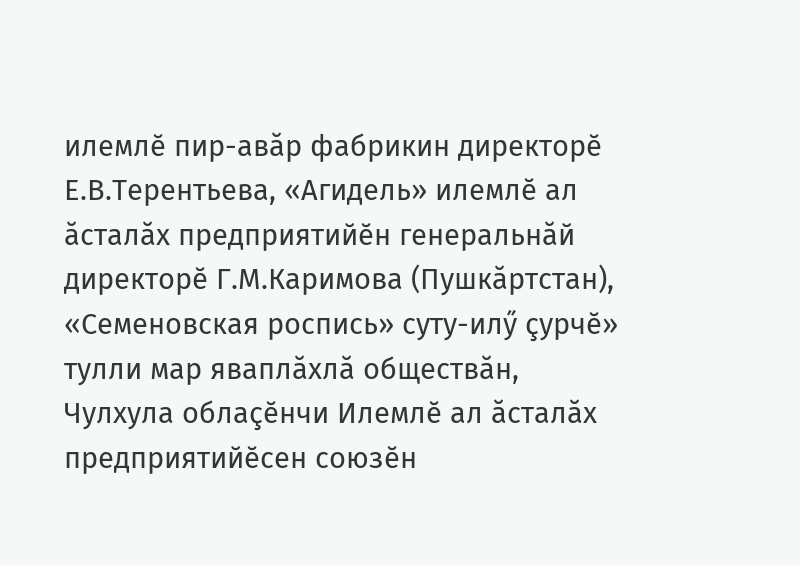илемлӗ пир-авăр фабрикин директорӗ Е.В.Терентьева, «Агидель» илемлӗ ал ăсталăх предприятийӗн генеральнăй директорӗ Г.М.Каримова (Пушкăртстан), «Семеновская роспись» суту-илӳ çурчӗ» тулли мар яваплăхлă обществăн, Чулхула облаçӗнчи Илемлӗ ал ăсталăх предприятийӗсен союзӗн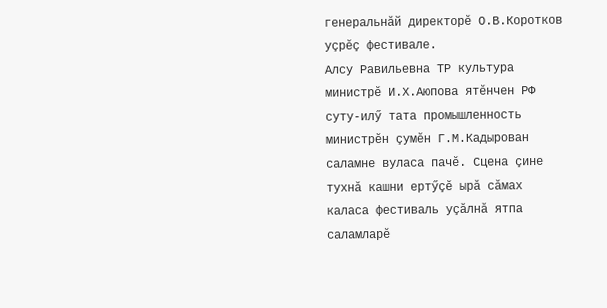генеральнăй директорӗ О.В.Коротков уçрӗç фестивале.
Алсу Равильевна ТР культура министрӗ И.Х.Аюпова ятӗнчен РФ суту-илӳ тата промышленность министрӗн çумӗн Г.М.Кадырован саламне вуласа пачӗ. Сцена çине тухнă кашни ертӳçӗ ырă сăмах каласа фестиваль уçăлнă ятпа саламларӗ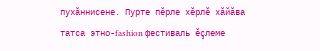пухăннисене. Пурте пӗрле хӗрлӗ хăйăва татса этно-fashion фестиваль ӗçлеме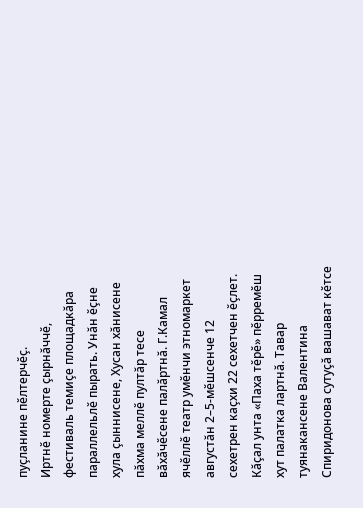пуçланине пӗлтерчӗç.
Иртнӗ номерте çырнăччӗ, фестиваль темиçе площадкăра параллельлӗ пырать. Унăн ӗçне хула çыннисене, Хусан хăнисене пăхма меллӗ пултăр тесе вăхăчӗсене палăртнă. Г.Камал ячӗллӗ театр умӗнчи этномаркет августăн 2–5-мӗшсенче 12 сехетрен каçхи 22 сехетчен ӗçлет. Кăçал унта «Паха тӗрӗ» пӗрремӗш хут палатка лартнă. Тавар туянакансене Валентина Спиридонова сутуçă вашават кӗтсе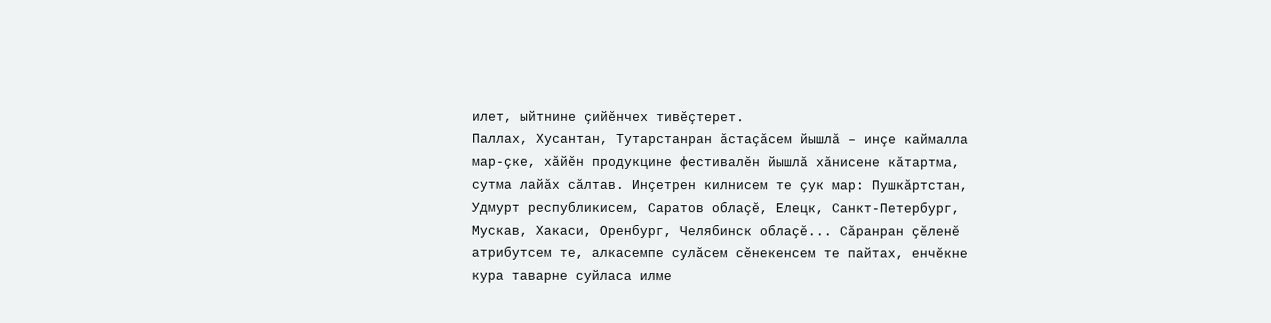илет, ыйтнине çийӗнчех тивӗçтерет.
Паллах, Хусантан, Тутарстанран ăстаçăсем йышлă – инçе каймалла мар-çке, хăйӗн продукцине фестивалӗн йышлă хăнисене кăтартма, сутма лайăх сăлтав. Инçетрен килнисем те çук мар: Пушкăртстан, Удмурт республикисем, Саратов облаçӗ, Елецк, Санкт-Петербург, Мускав, Хакаси, Оренбург, Челябинск облаçӗ... Сăранран çӗленӗ атрибутсем те, алкасемпе сулăсем сӗнекенсем те пайтах, енчӗкне кура таварне суйласа илме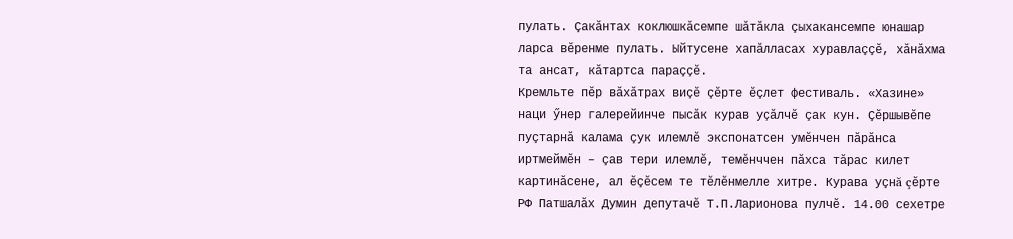пулать. Çакăнтах коклюшкăсемпе шăтăкла çыхакансемпе юнашар ларса вӗренме пулать. Ыйтусене хапăлласах хуравлаççӗ, хăнăхма та ансат, кăтартса параççӗ.
Кремльте пӗр вăхăтрах виçӗ çӗрте ӗçлет фестиваль. «Хазине» наци ӳнер галерейинче пысăк курав уçăлчӗ çак кун. Çӗршывӗпе пуçтарнă калама çук илемлӗ экспонатсен умӗнчен пăрăнса иртмеймӗн – çав тери илемлӗ, темӗнччен пăхса тăрас килет картинăсене, ал ӗçӗсем те тӗлӗнмелле хитре. Курава уçнă çӗрте РФ Патшалăх Думин депутачӗ Т.П.Ларионова пулчӗ. 14.00 сехетре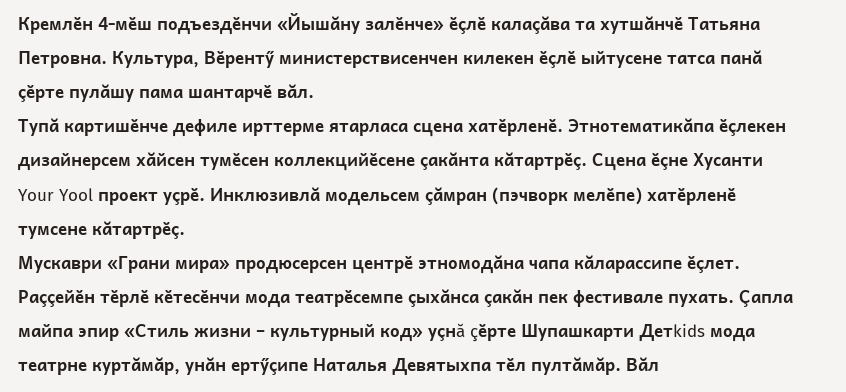Кремлӗн 4-мӗш подъездӗнчи «Йышăну залӗнче» ӗçлӗ калаçăва та хутшăнчӗ Татьяна Петровна. Культура, Вӗрентӳ министерствисенчен килекен ӗçлӗ ыйтусене татса панă çӗрте пулăшу пама шантарчӗ вăл.
Тупă картишӗнче дефиле ирттерме ятарласа сцена хатӗрленӗ. Этнотематикăпа ӗçлекен дизайнерсем хăйсен тумӗсен коллекцийӗсене çакăнта кăтартрӗç. Сцена ӗçне Хусанти Your Yool проект уçрӗ. Инклюзивлă модельсем çăмран (пэчворк мелӗпе) хатӗрленӗ тумсене кăтартрӗç.
Мускаври «Грани мира» продюсерсен центрӗ этномодăна чапа кăларассипе ӗçлет. Раççейӗн тӗрлӗ кӗтесӗнчи мода театрӗсемпе çыхăнса çакăн пек фестивале пухать. Çапла майпа эпир «Стиль жизни – культурный код» уçнă çӗрте Шупашкарти Детkids мода театрне куртăмăр, унăн ертӳçипе Наталья Девятыхпа тӗл пултăмăр. Вăл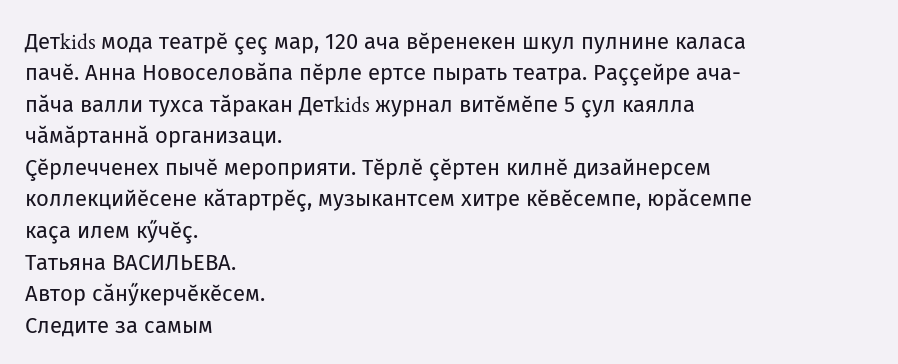Детkids мода театрӗ çеç мар, 120 ача вӗренекен шкул пулнине каласа пачӗ. Анна Новоселовăпа пӗрле ертсе пырать театра. Раççейре ача-пăча валли тухса тăракан Детkids журнал витӗмӗпе 5 çул каялла чăмăртаннă организаци.
Çӗрлечченех пычӗ мероприяти. Тӗрлӗ çӗртен килнӗ дизайнерсем коллекцийӗсене кăтартрӗç, музыкантсем хитре кӗвӗсемпе, юрăсемпе каçа илем кӳчӗç.
Татьяна ВАСИЛЬЕВА.
Автор сăнӳкерчӗкӗсем.
Следите за самым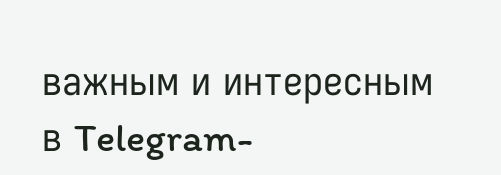важным и интересным в Telegram-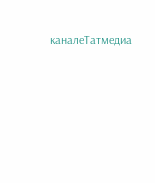каналеТатмедиа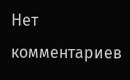Нет комментариев